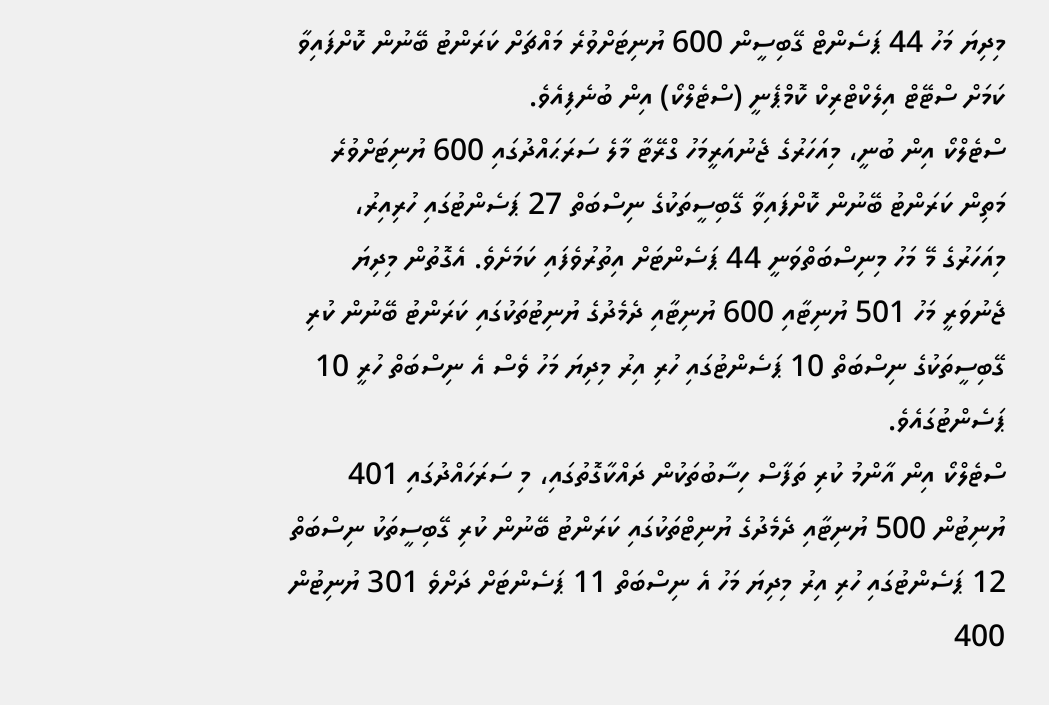މިދިޔަ މަހު 44 ޕަސެންޓް ގޭބިސީން 600 ޔުނިޓަށްވުރެ މައްޗަށް ކަރަންޓު ބޭނުން ކޮށްފައިވާ ކަމަށް ސްޓޭޓް އިލެކްޓްރިކް ކޮމްޕެނީ (ސްޓެލްކޯ) އިން ބުނެފިއެވެ.
ސްޓެލްކޯ އިން ބުނީ، މިއަހަރުގެ ޖެނުއަރީމަހު ގްރޭޓާ މާލެ ސަރަޙައްދުގައި 600 ޔުނިޓަށްވުރެ މަތިން ކަރަންޓު ބޭނުން ކޮށްފައިވާ ގޭބިސީތަކުގެ ނިސްބަތް 27 ޕަސެންޓުގައި ހުރިއިރު، މިއަހަރުގެ މޭ މަހު މިނިސްބަތްވަނީ 44 ޕަސެންޓަށް އިތުރުވެފައި ކަމަށެވެ. އެގޮތުން މިދިޔަ ޖެނުވަރީ މަހު 501 ޔުނިޓާއި 600 ޔުނިޓާއި ދެމެދުގެ ޔުނިޓުތަކުގައި ކަރަންޓު ބޭނުން ކުރި ގޭބިސީތަކުގެ ނިސްބަތް 10 ޕަސެންޓުގައި ހުރި އިރު މިދިޔަ މަހު ވެސް އެ ނިސްބަތް ހުރީ 10 ޕަސެންޓުގައެވެ.
ސްޓެލްކޯ އިން އާންމު ކުރި ތަފާސް ހިސާބުތަކުން ދައްކާގޮތުގައި، މި ސަރަހައްދުގައި 401 ޔުނިޓުން 500 ޔުނިޓާއި ދެމެދުގެ ޔުނިޓްތަކުގައި ކަރަންޓު ބޭނުން ކުރި ގޭބިސީތަކު ނިސްބަތް 12 ޕަސެންޓުގައި ހުރި އިރު މިދިޔަ މަހު އެ ނިސްބަތް 11 ޕަސެންޓަށް ދަށްވެ 301 ޔުނިޓުން 400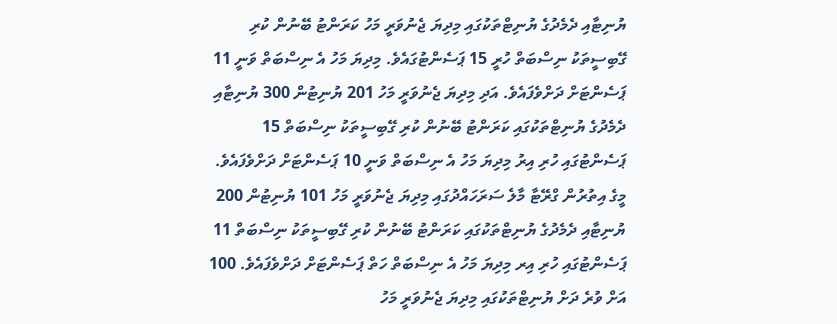ޔުނިޓާއި ދެމެދުގެ ޔުނިޓްތަކުގައި މިދިޔަ ޖެނުވަރީ މަހު ކަރަންޓު ބޭނުން ކުރި ގޭބިސީތަކު ނިސްބަތް ހުރީ 15 ޕަސެންޓުގައެވެ. މިދިޔަ މަހު އެ ނިސްބަތް ވަނީ 11 ޕަސެންޓަށް ދަށްވެފައެވެ. އަދި މިދިޔަ ޖެނުވަރީ މަހު 201 ޔުނިޓުން 300 ޔުނިޓާއި ދެމެދުގެ ޔުނިޓްތަކުގައި ކަރަންޓު ބޭނުން ކުރި ގޭބިސީތަކު ނިސްބަތް 15 ޕަސެންޓުގައި ހުރި އިރު މިދިޔަ މަހު އެ ނިސްބަތް ވަނީ 10 ޕަސެންޓަށް ދަށްވެފައެވެ.
މީގެ އިތުރުން ގްރޭޓާ މާލެ ސަރަހައްދުގައި މިދިޔަ ޖެނުވަރީ މަހު 101 ޔުނިޓުން 200 ޔުނިޓާއި ދެމެދުގެ ޔުނިޓްތަކުގައި ކަރަންޓު ބޭނުން ކުރި ގޭބިސީތަކު ނިސްބަތް 11 ޕަސެންޓުގައި ހުރި އިރ މިދިޔަ މަހު އެ ނިސްބަތް ހަތް ޕަސެންޓަށް ދަށްވެފައެވެ. 100 އަށް ވުރެ ދަށް ޔުނިޓްތަކުގައި މިދިޔަ ޖެނުވަރީ މަހު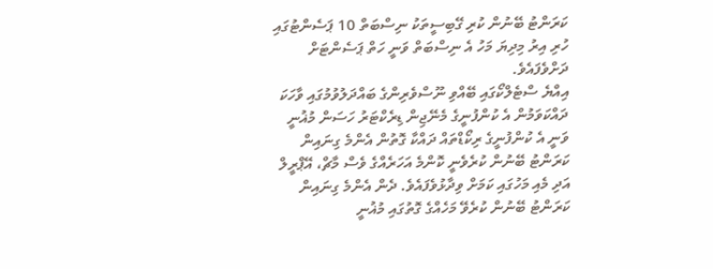ކަރަންޓު ބޭނުން ކުރި ގޭބިސީތަކު ނިސްބަތް 10 ޕަސެންޓުގައި ހުރި އިރު މިދިޔަ މަހު އެ ނިސްބަތް ވަނީ ހަތް ޕަސެންޓަށް ދަށްވެފައެވެ.
އިއްޔެ ސްޓެލްކޯގައި ބޭއްވި ނޫސްވެރިންގެ ބައްދަލުވުމުގައި ވާހަކަ ދައްކަވަމުން އެ ކުންފުނީގެ މެނޭޖިން ޑިރެކްޓަރު ހަސަން މުޣުނީ ވަނީ އެ ކުންފުނީގެ ރިކޯޑްތައް ދައްކާ ގޮތުން އެންމެ ގިނައިން ކަރަންޓު ބޭނުން ކުރެވެނީ ކޮންމެ އަހަރެއްގެ ވެސް މާޗް، އޭޕްރީލް އަދި މެއި މަހުގައި ކަމަށް ވިދާޅުވެފައެވެ. ދެން އެންމެ ގިނައިން ކަރަންޓު ބޭނުން ކުރެވޭ މަހެއްގެ ގޮތުގައި މުޣުނީ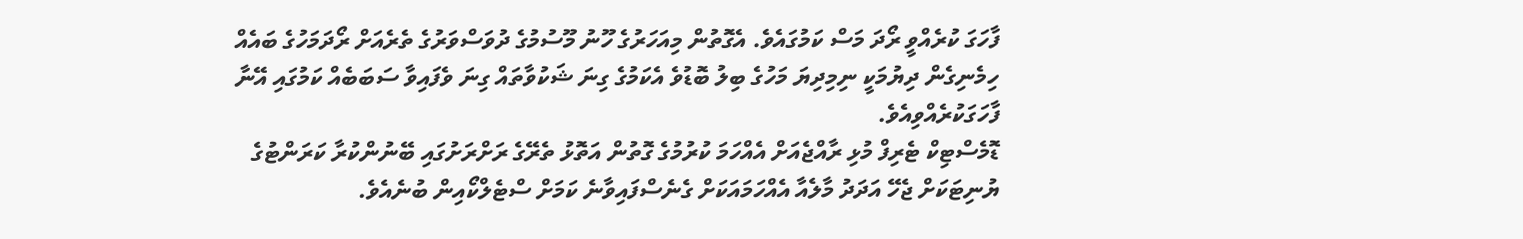ފާހަގަ ކުރެއްވީ ރޯދަ މަސް ކަމުގައެވެ. އެގޮތުން މިއަހަރުގެ ހޫނު މޫސުމުގެ ދުވަސްވަރުގެ ތެރެއަށް ރޯދަމަހުގެ ބައެއް ހިމެނިގެން ދިޔުމަކީ ނިމިދިޔަ މަހުގެ ބިލު ބޮޑުވެ އެކަމުގެ ގިނަ ޝަކުވާތައް ގިނަ ވެފައިވާ ސަބަބެއް ކަމުގައި އޭނާ ފާހަގަކުރެއްވިއެވެ.
ޑޮމެސްޓިކް ޓެރިފް މުޅި ރާއްޖެއަށް އެއްހަމަ ކުރުމުގެ ގޮތުން އަތޮޅު ތެރޭގެ ރަށްރަށުގައި ބޭނުންކުރާ ކަރަންޓުގެ ޔުނިޓަކަށް ޖެހޭ އަދަދު މާލެއާ އެއްހަމައަކަށް ގެނެސްފައިވާނެ ކަމަށް ސްޓެލްކޯއިން ބުނެއެވެ.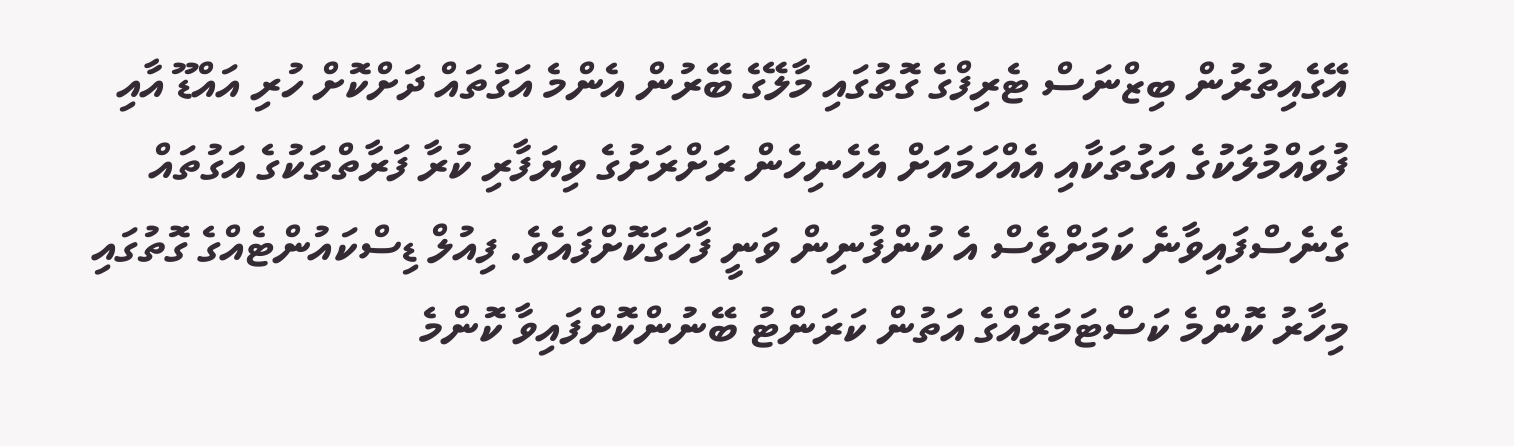އޭގެއިތުރުން ބިޒްނަސް ޓެރިފްގެ ގޮތުގައި މާލޭގެ ބޭރުން އެންމެ އަގުތައް ދަށްކޮށް ހުރި އައްޑޫ އާއި ފުވައްމުލަކުގެ އަގުތަކާއި އެއްހަމައަށް އެހެނިހެން ރަށްރަށުގެ ވިޔަފާރި ކުރާ ފަރާތްތަކުގެ އަގުތައް ގެނެސްފައިވާނެ ކަމަށްވެސް އެ ކުންފުނިން ވަނީ ފާހަގަކޮށްފައެވެ. ފިއުލް ޑިސްކައުންޓެއްގެ ގޮތުގައި މިހާރު ކޮންމެ ކަސްޓަމަރެއްގެ އަތުން ކަރަންޓު ބޭނުންކޮށްފައިވާ ކޮންމެ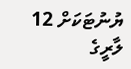ޔުނުޓަކަށް 12 ލާރީގެ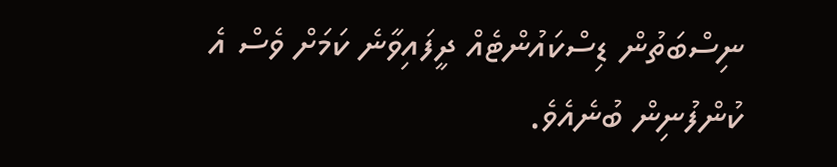ނިސްބަތުން ޑިސްކައުންޓެއް ދީފައިވާނެ ކަމަށް ވެސް އެ ކުންފުނިން ބުނެއެވެ.